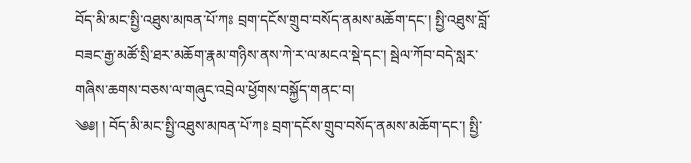བོད་མི་མང་སྤྱི་འཐུས་མཁན་པོ་ཀཿ བྲག་དངོས་གྲུབ་བསོད་ནམས་མཆོག་དང་། སྤྱི་འཐུས་བློ་བཟང་རྒྱ་མཚོ་སྲི་ཐར་མཆོག་རྣམ་གཉིས་ནས་ཀེ་ར་ལ་མངའ་སྡེ་དང་། སྦེལ་ཀོབ་བདེ་སླར་གཞིས་ཆགས་བཅས་ལ་གཞུང་འབྲེལ་ཕྱོགས་བསྐྱོད་གནང་བ།
༄༅། ། བོད་མི་མང་སྤྱི་འཐུས་མཁན་པོ་ཀཿ བྲག་དངོས་གྲུབ་བསོད་ནམས་མཆོག་དང་། སྤྱི་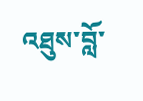འཐུས་བློ་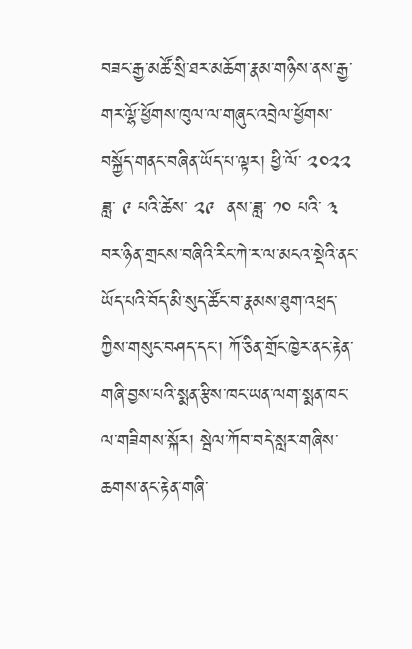བཟང་རྒྱ་མཚོ་སྲི་ཐར་མཆོག་རྣམ་གཉིས་ནས་རྒྱ་གར་ལྷོ་ཕྱོགས་ཁུལ་ལ་གཞུང་འབྲེལ་ཕྱོགས་བསྐྱོད་གནང་བཞིན་ཡོད་པ་ལྟར། ཕྱི་ལོ་ ༢༠༢༢ ཟླ་ ༩ པའི་ཚེས་ ༢༩  ནས་ཟླ་ ༡༠ པའི་ ༣ བར་ཉིན་གྲངས་བཞིའི་རིང་ཀེ་ར་ལ་མངའ་སྡེའི་ནང་ཡོད་པའི་བོད་མི་སུད་ཚོང་བ་རྣམས་ཐུག་འཕྲད་ཀྱིས་གསུང་བཤད་དང་། ཀོ་ཅིན་གྲོང་ཁྱེར་ནང་རྟེན་གཞི་བྱས་པའི་སྨན་རྩིས་ཁང་ཡན་ལག་སྨན་ཁང་ལ་གཟིགས་སྐོར། སྦེལ་ཀོབ་བདེ་སླར་གཞིས་ཆགས་ནང་རྟེན་གཞི་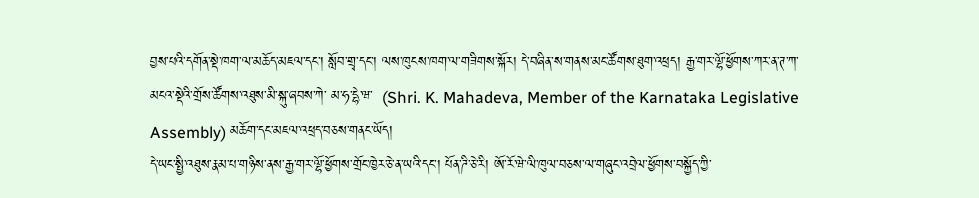བྱས་པའི་དགོན་སྡེ་ཁག་ལ་མཆོད་མཇལ་དང་། སློབ་གྲྭ་དང་། ལས་ཁུངས་ཁག་ལ་གཟིགས་སྐོར། དེ་བཞིན་ས་གནས་མང་ཚོགས་ཐུག་འཕྲད། རྒྱ་གར་ལྷོ་ཕྱོགས་ཀར་ན་ཊ་ཀ་མངའ་སྡེའི་གྲོས་ཚོགས་འཐུས་མི་སྐུ་ཞབས་ཀེ་ མ་ཧ་དྷེ་ཝ་  (Shri. K. Mahadeva, Member of the Karnataka Legislative Assembly) མཆོག་དང་མཇལ་འཕྲད་བཅས་གནང་ཡོད།
དེ་ཡང་སྤྱི་འཐུས་རྣམ་པ་གཉིས་ནས་རྒྱ་གར་ལྷོ་ཕྱོགས་གྲོང་ཁྱེར་ཅེ་ན་ཡའི་དང་། པོན་ཌི་ཅེ་རི། ཨོ་རོ་ཝེ་ལི་ཁུལ་བཅས་ལ་གཞུང་འབྲེལ་ཕྱོགས་བསྐྱོད་ཀྱི་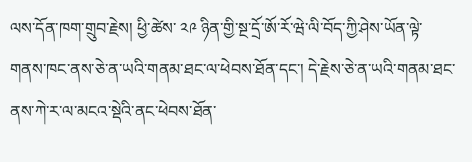ལས་དོན་ཁག་གྲུབ་རྗེས། ཕྱི་ཚེས་ ༢༩ ཉིན་གྱི་སྔ་དྲོ་ཨོ་རོ་ཝེ་ལི་བོད་ཀྱི་ཤེས་ཡོན་ལྟེ་གནས་ཁང་ནས་ཅེ་ན་ཡའི་གནམ་ཐང་ལ་ཕེབས་ཐོན་དང་། དེ་རྗེས་ཅེ་ན་ཡའི་གནམ་ཐང་ནས་ཀེ་ར་ལ་མངའ་སྡེའི་ནང་ཕེབས་ཐོན་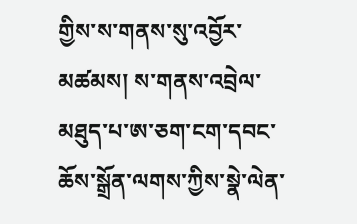གྱིས་ས་གནས་སུ་འབྱོར་མཚམས། ས་གནས་འབྲེལ་མཐུད་པ་ཨ་ཅག་ངག་དབང་ཆོས་སྒྲོན་ལགས་ཀྱིས་སྣེ་ལེན་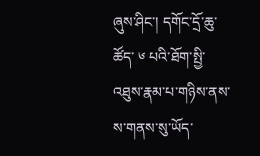ཞུས་ཤིང་། དགོང་དྲོ་ཆུ་ཚོད་ ༦ པའི་ཐོག་སྤྱི་འཐུས་རྣམ་པ་གཉིས་ནས་ས་གནས་སུ་ཡོད་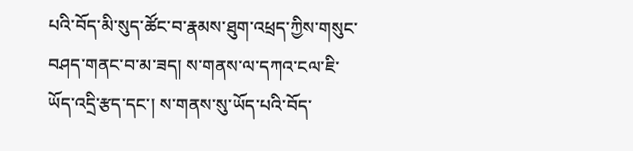པའི་བོད་མི་སུད་ཚོང་བ་རྣམས་ཐུག་འཕྲད་ཀྱིས་གསུང་བཤད་གནང་བ་མ་ཟད། ས་གནས་ལ་དཀའ་ངལ་ཇི་ཡོད་འདྲི་རྩད་དང་། ས་གནས་སུ་ཡོད་པའི་བོད་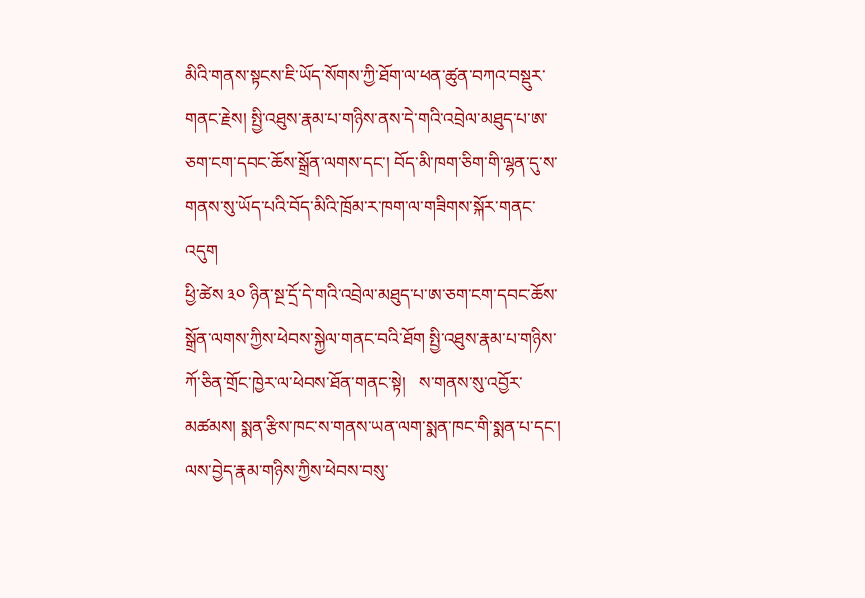མིའི་གནས་སྟངས་ཇི་ཡོད་སོགས་ཀྱི་ཐོག་ལ་ཕན་ཚུན་བཀའ་བསྡུར་གནང་རྗེས། སྤྱི་འཐུས་རྣམ་པ་གཉིས་ནས་དེ་གའི་འབྲེལ་མཐུད་པ་ཨ་ཅག་ངག་དབང་ཆོས་སྒྲོན་ལགས་དང་། བོད་མི་ཁག་ཅིག་གི་ལྷན་དུ་ས་གནས་སུ་ཡོད་པའི་བོད་མིའི་ཁྲོམ་ར་ཁག་ལ་གཟིགས་སྐོར་གནང་འདུག
ཕྱི་ཚེས ༣༠ ཉིན་སྔ་དྲོ་དེ་གའི་འབྲེལ་མཐུད་པ་ཨ་ཅག་ངག་དབང་ཆོས་སྒྲོན་ལགས་ཀྱིས་ཕེབས་སྐྱེལ་གནང་བའི་ཐོག སྤྱི་འཐུས་རྣམ་པ་གཉིས་ཀོ་ཅིན་གྲོང་ཁྱེར་ལ་ཕེབས་ཐོན་གནང་སྟེ།   ས་གནས་སུ་འབྱོར་མཚམས། སྨན་རྩིས་ཁང་ས་གནས་ཡན་ལག་སྨན་ཁང་གི་སྨན་པ་དང་། ལས་བྱེད་རྣམ་གཉིས་ཀྱིས་ཕེབས་བསུ་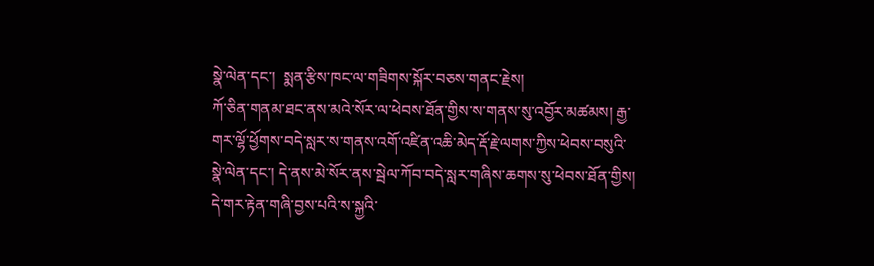སྣེ་ལེན་དང་།  སྨན་རྩིས་ཁང་ལ་གཟིགས་སྐོར་བཅས་གནང་རྗེས།
ཀོ་ཅིན་གནམ་ཐང་ནས་མའེ་སོར་ལ་ཕེབས་ཐོན་གྱིས་ས་གནས་སུ་འབྱོར་མཚམས། རྒྱ་གར་ལྷོ་ཕྱོགས་བདེ་སླར་ས་གནས་འགོ་འཛིན་འཆི་མེད་རྡོ་རྗེ་ལགས་ཀྱིས་ཕེབས་བསུའི་སྣེ་ལེན་དང་། དེ་ནས་མེ་སོར་ནས་སྦེལ་ཀོབ་བདེ་སླར་གཞིས་ཆགས་སུ་ཕེབས་ཐོན་གྱིས། དེ་གར་རྟེན་གཞི་བྱས་པའི་ས་སྐྱའི་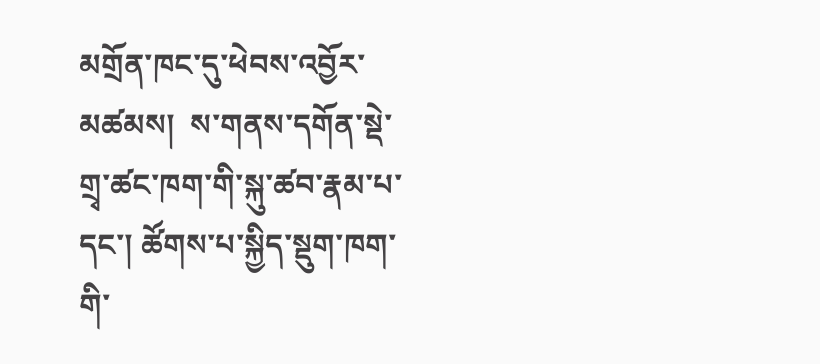མགྲོན་ཁང་དུ་ཕེབས་འབྱོར་མཚམས།  ས་གནས་དགོན་སྡེ་གྲྭ་ཚང་ཁག་གི་སྐུ་ཚབ་རྣམ་པ་དང་། ཚོགས་པ་སྐྱིད་སྡུག་ཁག་གི་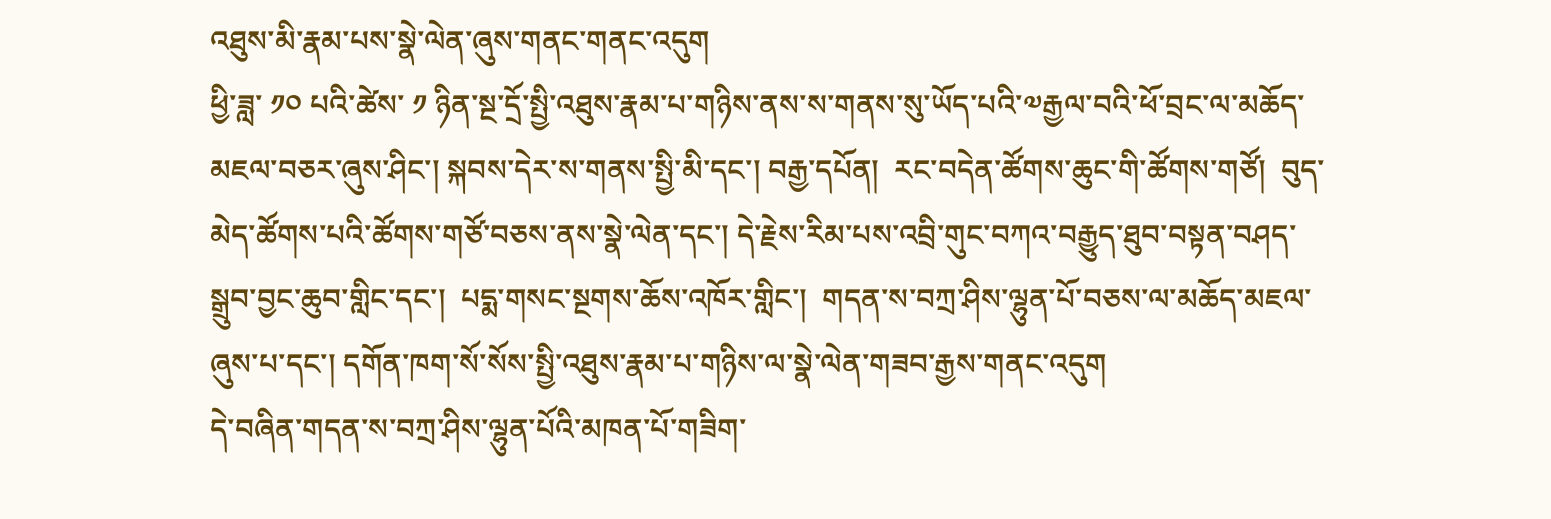འཐུས་མི་རྣམ་པས་སྣེ་ལེན་ཞུས་གནང་གནང་འདུག
ཕྱི་ཟླ་ ༡༠ པའི་ཚེས་ ༡ ཉིན་སྔ་དྲོ་སྤྱི་འཐུས་རྣམ་པ་གཉིས་ནས་ས་གནས་སུ་ཡོད་པའི་༧རྒྱལ་བའི་ཕོ་བྲང་ལ་མཆོད་མཇལ་བཅར་ཞུས་ཤིང་། སྐབས་དེར་ས་གནས་སྤྱི་མི་དང་། བརྒྱ་དཔོན།  རང་བདེན་ཚོགས་ཆུང་གི་ཚོགས་གཙོ།  བུད་མེད་ཚོགས་པའི་ཚོགས་གཙོ་བཅས་ནས་སྣེ་ལེན་དང་། དེ་རྗེས་རིམ་པས་འབྲི་གུང་བཀའ་བརྒྱུད་ཐུབ་བསྟན་བཤད་སྒྲུབ་བྱང་ཆུབ་གླིང་དང་།  པདྨ་གསང་སྔགས་ཆོས་འཁོར་གླིང་།  གདན་ས་བཀྲ་ཤིས་ལྷུན་པོ་བཅས་ལ་མཆོད་མཇལ་ཞུས་པ་དང་། དགོན་ཁག་སོ་སོས་སྤྱི་འཐུས་རྣམ་པ་གཉིས་ལ་སྣེ་ལེན་གཟབ་རྒྱས་གནང་འདུག
དེ་བཞིན་གདན་ས་བཀྲ་ཤིས་ལྷུན་པོའི་མཁན་པོ་གཟིག་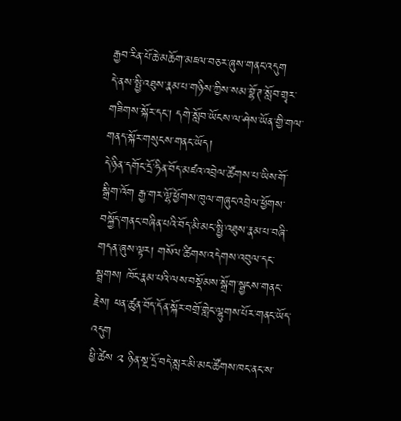རྒྱབ་རིན་པོ་ཆེ་མཆོག་མཇལ་བཅར་ཞུས་གནང་འདུག
དེ་ནས་སྤྱི་འཐུས་རྣམ་པ་གཉིས་ཀྱིས་སམ་བྷོ་ཊ་སློབ་གྲྭར་གཟིགས་སྐོར་དང་། དགེ་སློབ་ཡོངས་ལ་ཤེས་ཡོན་གྱི་གལ་གནད་སྐོར་གསུངས་གནང་ཡོད།
དེ་ཉིན་དགོང་དྲོ་ཧིན་བོད་མཛའ་འབྲེལ་ཚོགས་པ་ཡིས་གོ་སྒྲིག་འོག རྒྱ་གར་ལྷོ་ཕྱོགས་ཁུལ་གཞུང་འབྲེལ་ཕྱོགས་བསྐྱོད་གནང་བཞིན་པའི་བོད་མི་མང་སྤྱི་འཐུས་རྣམ་པ་བཞི་གདན་ཞུས་ལྟར། གསོལ་ཚིགས་འདེགས་འབུལ་དང་སྦྲགས། ཁོང་རྣམ་པའི་ལས་བསྡོམས་སྒྲོག་སྦྱངས་གནང་རྗེས། ཕན་ཚུན་བོད་དོན་སྐོར་བགྲོ་གླེང་ལྷུགས་པོར་གནང་ཡོད་འདུག
ཕྱི་ཚེས ༢ ཉིན་སྔ་དྲོ་བདེ་སླར་མི་མང་ཚོགས་ཁང་ནང་ས་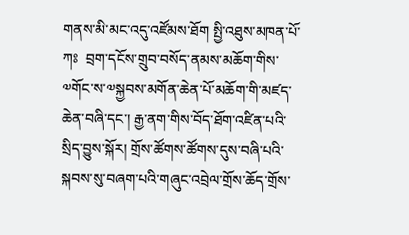གནས་མི་མང་འདུ་འཛོམས་ཐོག སྤྱི་འཐུས་མཁན་པོ་ཀཿ  བྲག་དངོས་གྲུབ་བསོད་ནམས་མཆོག་གིས་༧གོང་ས་༧སྐྱབས་མགོན་ཆེན་པོ་མཆོག་གི་མཛད་ཆེན་བཞི་དང་། རྒྱ་ནག་གིས་བོད་ཐོག་འཛིན་པའི་སྲིད་བྱུས་སྐོར། གྲོས་ཚོགས་ཚོགས་དུས་བཞི་པའི་སྐབས་སུ་བཞག་པའི་གཞུང་འབྲེལ་གྲོས་ཆོད་གྲོས་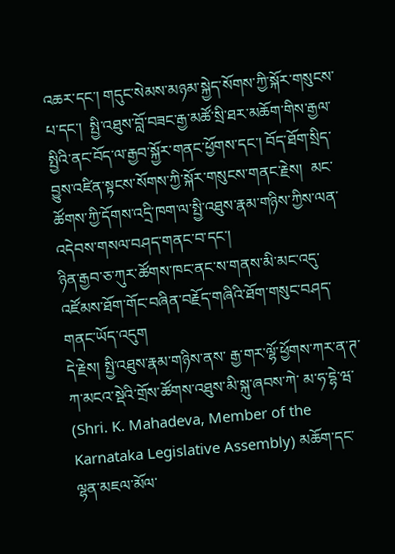འཆར་དང་། གདུང་སེམས་མཉམ་སྐྱེད་སོགས་ཀྱི་སྐོར་གསུངས་པ་དང་།  སྤྱི་འཐུས་བློ་བཟང་རྒྱ་མཚོ་སྲི་ཐར་མཆོག་གིས་རྒྱལ་སྤྱིའི་ནང་བོད་ལ་རྒྱབ་སྐྱོར་གནང་ཕྱོགས་དང་། བོད་ཐོག་སྲིད་བྱུས་འཛིན་སྟངས་སོགས་ཀྱི་སྐོར་གསུངས་གནང་རྗེས།  མང་ཚོགས་ཀྱི་དོགས་འདྲི་ཁག་ལ་སྤྱི་འཐུས་རྣམ་གཉིས་ཀྱིས་ལན་འདེབས་གསལ་བཤད་གནང་བ་དང་།
ཉིན་རྒྱབ་ཅ་ཀུར་ཚོགས་ཁང་ནང་ས་གནས་མི་མང་འདུ་འཛོམས་ཐོག་གོང་བཞིན་བརྗོད་གཞིའི་ཐོག་གསུང་བཤད་གནང་ཡོད་འདུག
དེ་རྗེས། སྤྱི་འཐུས་རྣམ་གཉིས་ནས་ རྒྱ་གར་ལྷོ་ཕྱོགས་ཀར་ན་ཊ་ཀ་མངའ་སྡེའི་གྲོས་ཚོགས་འཐུས་མི་སྐུ་ཞབས་ཀེ་ མ་ཧ་དྷེ་ཝ་  (Shri. K. Mahadeva, Member of the Karnataka Legislative Assembly) མཆོག་དང་ལྷན་མཇལ་མོལ་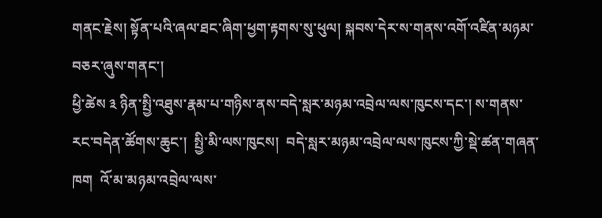གནང་རྗེས། སྟོན་པའི་ཞལ་ཐང་ཞིག་ཕྱག་རྟགས་སུ་ཕུལ། སྐབས་དེར་ས་གནས་འགོ་འཛིན་མཉམ་བཅར་ཞུས་གནང་།
ཕྱི་ཚེས ༣ ཉིན་སྤྱི་འཐུས་རྣམ་པ་གཉིས་ནས་བདེ་སླར་མཉམ་འབྲེལ་ལས་ཁུངས་དང་། ས་གནས་རང་བདེན་ཚོགས་ཆུང་།  སྤྱི་མི་ལས་ཁུངས།  བདེ་སླར་མཉམ་འབྲེལ་ལས་ཁུངས་ཀྱི་སྡེ་ཚན་གཞན་ཁག  འོ་མ་མཉམ་འབྲེལ་ལས་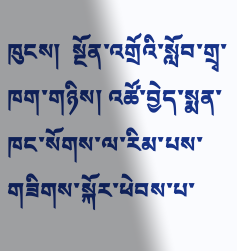ཁུངས།  སྔོན་འགྲོའི་སློབ་གྲྭ་ཁག་གཉིས། འཚོ་བྱེད་སྨན་ཁང་སོགས་ལ་རིམ་པས་གཟིགས་སྐོར་ཕེབས་པ་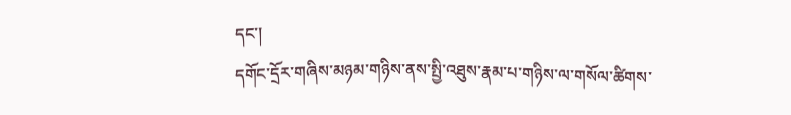དང་།
དགོང་དྲོར་གཞིས་མཉམ་གཉིས་ནས་སྤྱི་འཐུས་རྣམ་པ་གཉིས་ལ་གསོལ་ཚིགས་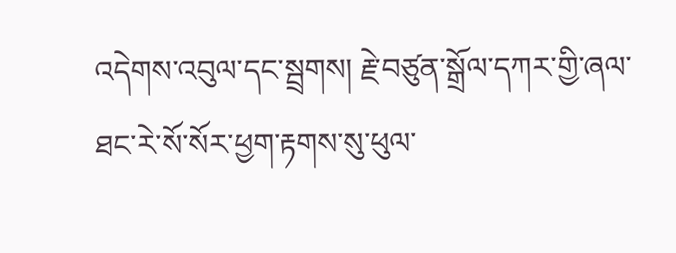འདེགས་འབུལ་དང་སྦྲགས། རྗེ་བཙུན་སྒྲོལ་དཀར་གྱི་ཞལ་ཐང་རེ་སོ་སོར་ཕྱག་རྟགས་སུ་ཕུལ་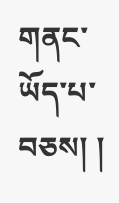གནང་ཡོད་པ་བཅས། །